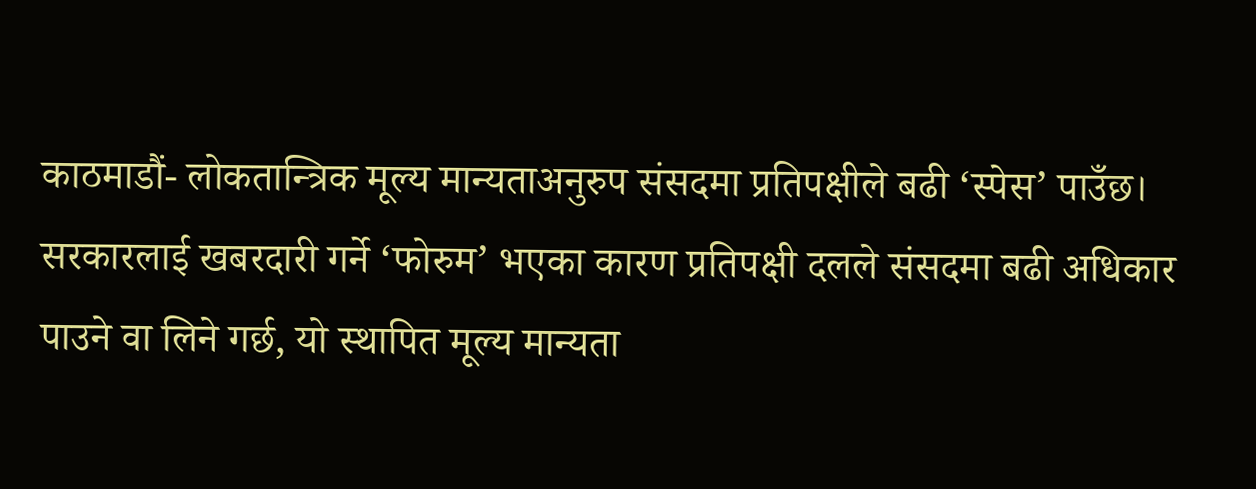काठमाडौं- लोकतान्त्रिक मूल्य मान्यताअनुरुप संसदमा प्रतिपक्षीले बढी ‘स्पेस’ पाउँछ। सरकारलाई खबरदारी गर्ने ‘फोरुम’ भएका कारण प्रतिपक्षी दलले संसदमा बढी अधिकार पाउने वा लिने गर्छ, यो स्थापित मूल्य मान्यता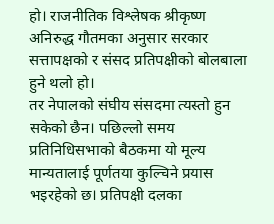हो। राजनीतिक विश्लेषक श्रीकृष्ण अनिरुद्ध गौतमका अनुसार सरकार सत्तापक्षको र संसद प्रतिपक्षीको बोलबाला हुने थलो हो।
तर नेपालको संघीय संसदमा त्यस्तो हुन सकेको छैन। पछिल्लो समय प्रतिनिधिसभाको बैठकमा यो मूल्य मान्यतालाई पूर्णतया कुल्चिने प्रयास भइरहेको छ। प्रतिपक्षी दलका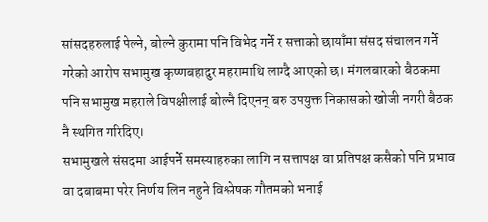सांसदहरुलाई पेल्ने, बोल्ने कुरामा पनि विभेद गर्ने र सत्ताको छायाँमा संसद संचालन गर्ने गरेको आरोप सभामुख कृष्णबहादुर महरामाथि लाग्दै आएको छ। मंगलबारको बैठकमा पनि सभामुख महराले विपक्षीलाई बोल्नै दिएनन् बरु उपयुक्त निकासको खोजी नगरी बैठक नै स्थगित गरिदिए।
सभामुखले संसदमा आईपर्ने समस्याहरुका लागि न सत्तापक्ष वा प्रतिपक्ष कसैको पनि प्रभाव वा दबाबमा परेर निर्णय लिन नहुने विश्लेषक गौतमको भनाई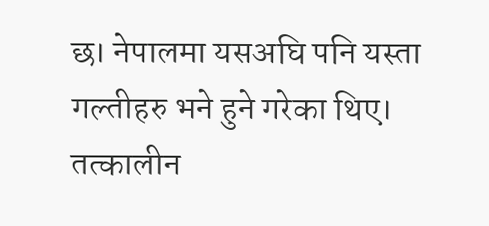छ। नेपालमा यसअघि पनि यस्ता गल्तीहरु भने हुने गरेका थिए। तत्कालीन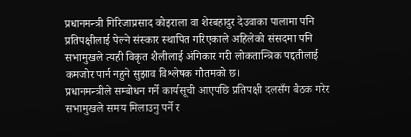प्रधानमन्त्री गिरिजाप्रसाद कोइराला वा शेरबहादुर देउवाका पालामा पनि प्रतिपक्षीलाई पेल्ने संस्कार स्थापित गरिएकाले अहिलेको संसदमा पनि सभामुखले त्यही विकृत शैलीलाई अंगिकार गरी लोकतान्त्रिक पद्दतीलाई कमजोर पार्न नहुने सुझाव विश्लेषक गौतमको छ।
प्रधानमन्त्रीले सम्बोधन गर्ने कार्यसूची आएपछि प्रतिपक्षी दलसँग बैठक गरेर सभामुखले समय मिलाउनु पर्ने र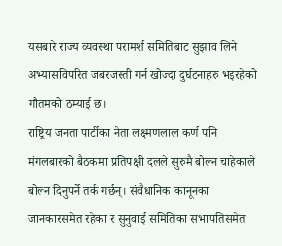यसबारे राज्य व्यवस्था परामर्श समितिबाट सुझाव लिने अभ्यासविपरित जबरजस्ती गर्न खोज्दा दुर्घटनाहरु भइरहेको गौतमको ठम्याई छ।
राष्ट्रिय जनता पार्टीका नेता लक्ष्मणलाल कर्ण पनि मंगलबारको बैठकमा प्रतिपक्षी दलले सुरुमै बोल्न चाहेकाले बोल्न दिनुपर्ने तर्क गर्छन्। संवैधानिक कानूनका जानकारसमेत रहेका र सुनुवाई समितिका सभापतिसमेत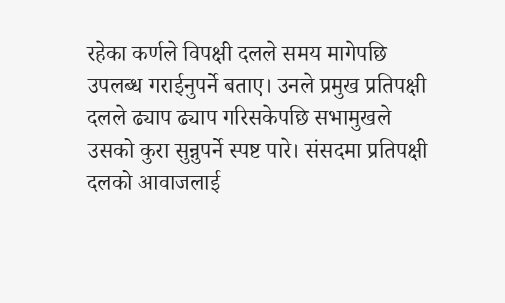रहेका कर्णले विपक्षी दलले समय मागेपछि उपलब्ध गराईनुपर्ने बताए। उनले प्रमुख प्रतिपक्षी दलले ढ्याप ढ्याप गरिसकेपछि सभामुखले उसको कुरा सुन्नुपर्ने स्पष्ट पारे। संसदमा प्रतिपक्षी दलको आवाजलाई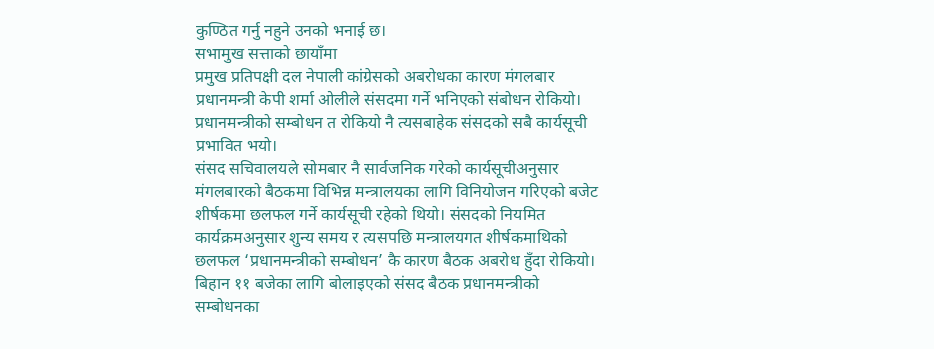कुण्ठित गर्नु नहुने उनको भनाई छ।
सभामुख सत्ताको छायाँमा
प्रमुख प्रतिपक्षी दल नेपाली कांग्रेसको अबरोधका कारण मंगलबार प्रधानमन्त्री केपी शर्मा ओलीले संसदमा गर्ने भनिएको संबोधन रोकियो। प्रधानमन्त्रीको सम्बोधन त रोकियो नै त्यसबाहेक संसदको सबै कार्यसूची प्रभावित भयो।
संसद सचिवालयले सोमबार नै सार्वजनिक गरेको कार्यसूचीअनुसार मंगलबारको बैठकमा विभिन्न मन्त्रालयका लागि विनियोजन गरिएको बजेट शीर्षकमा छलफल गर्ने कार्यसूची रहेको थियो। संसदको नियमित कार्यक्रमअनुसार शुन्य समय र त्यसपछि मन्त्रालयगत शीर्षकमाथिको छलफल ‘प्रधानमन्त्रीको सम्बोधन’ कै कारण बैठक अबरोध हुँदा रोकियो।
बिहान ११ बजेका लागि बोलाइएको संसद बैठक प्रधानमन्त्रीको सम्बोधनका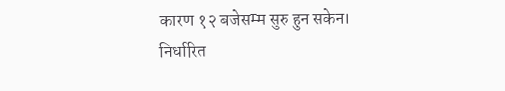कारण १२ बजेसम्म सुरु हुन सकेन। निर्धारित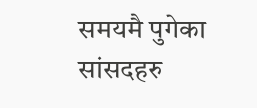समयमै पुगेका सांसदहरु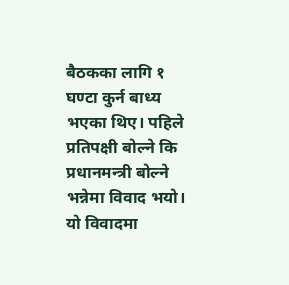बैठकका लागि १ घण्टा कुर्न बाध्य भएका थिए। पहिले प्रतिपक्षी बोल्ने कि प्रधानमन्त्री बोल्ने भन्नेमा विवाद भयो। यो विवादमा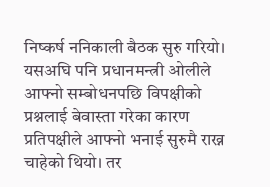निष्कर्ष ननिकाली बैठक सुरु गरियो। यसअघि पनि प्रधानमन्त्री ओलीले आफ्नो सम्बोधनपछि विपक्षीको प्रश्नलाई बेवास्ता गरेका कारण प्रतिपक्षीले आफ्नो भनाई सुरुमै राख्न चाहेको थियो। तर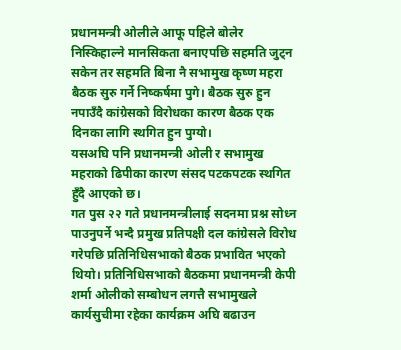प्रधानमन्त्री ओलीले आफू पहिले बोलेर निस्किहाल्ने मानसिकता बनाएपछि सहमति जुट्न सकेन तर सहमति बिना नै सभामुख कृष्ण महरा बैठक सुरु गर्ने निष्कर्षमा पुगे। बैठक सुरु हुन नपाउँदै कांग्रेसको विरोधका कारण बैठक एक दिनका लागि स्थगित हुन पुग्यो।
यसअघि पनि प्रधानमन्त्री ओली र सभामुख महराको ढिपीका कारण संसद पटकपटक स्थगित हुँदै आएको छ।
गत पुस २२ गते प्रधानमन्त्रीलाई सदनमा प्रश्न सोध्न पाउनुपर्ने भन्दै प्रमुख प्रतिपक्षी दल कांग्रेसले विरोध गरेपछि प्रतिनिधिसभाको बैठक प्रभावित भएको थियो। प्रतिनिधिसभाको बैठकमा प्रधानमन्त्री केपी शर्मा ओलीको सम्बोधन लगत्तै सभामुखले कार्यसुचीमा रहेका कार्यक्रम अघि बढाउन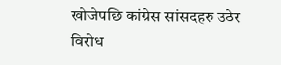खोजेपछि कांग्रेस सांसदहरु उठेर विरोध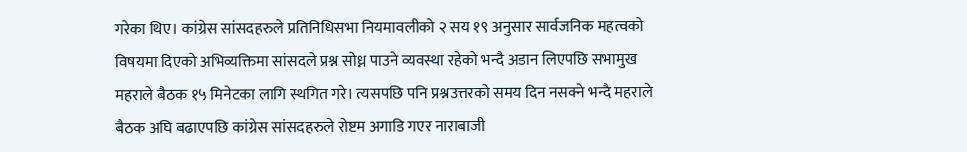गरेका थिए। कांग्रेस सांसदहरुले प्रतिनिधिसभा नियमावलीको २ सय १९ अनुसार सार्वजनिक महत्वको विषयमा दिएको अभिव्यक्तिमा सांसदले प्रश्न सोध्न पाउने व्यवस्था रहेको भन्दै अडान लिएपछि सभामुख महराले बैठक १५ मिनेटका लागि स्थगित गरे। त्यसपछि पनि प्रश्नउत्तरको समय दिन नसक्ने भन्दै महराले बैठक अघि बढाएपछि कांग्रेस सांसदहरुले रोष्टम अगाडि गएर नाराबाजी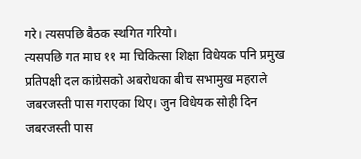गरे। त्यसपछि बैठक स्थगित गरियो।
त्यसपछि गत माघ ११ मा चिकित्सा शिक्षा विधेयक पनि प्रमुख प्रतिपक्षी दल कांग्रेसको अबरोधका बीच सभामुख महराले जबरजस्ती पास गराएका थिए। जुन विधेयक सोही दिन जबरजस्ती पास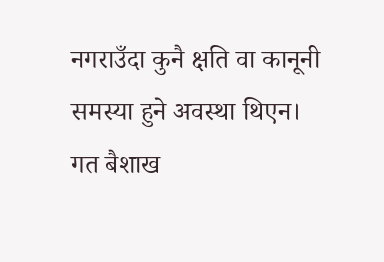नगराउँदा कुनै क्षति वा कानूनी समस्या हुने अवस्था थिएन।
गत बैशाख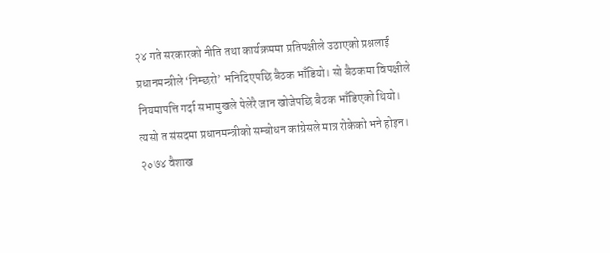२४ गते सरकारको नीति तथा कार्यक्रममा प्रतिपक्षीले उठाएको प्रश्नलाई प्रधानमन्त्रीले ‘निम्छरो’ भनिदिएपछि बैठक भाँडियो। सो बैठकमा विपक्षीले नियमापत्ति गर्दा सभामुखले पेलेरै जान खोजेपछि बैठक भाँडिएको थियो।
त्यसो त संसदमा प्रधानमन्त्रीको सम्बोधन कांग्रेसले मात्र रोकेको भने होइन। २०७४ वैशाख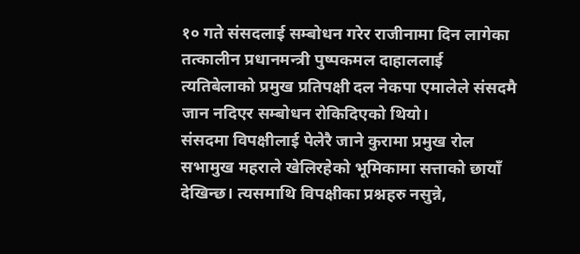१० गते संसदलाई सम्बोधन गरेर राजीनामा दिन लागेका तत्कालीन प्रधानमन्त्री पुष्पकमल दाहाललाई त्यतिबेलाको प्रमुख प्रतिपक्षी दल नेकपा एमालेले संसदमै जान नदिएर सम्बोधन रोकिदिएको थियो।
संसदमा विपक्षीलाई पेलेरै जाने कुरामा प्रमुख रोल सभामुख महराले खेलिरहेको भूमिकामा सत्ताको छायाँ देखिन्छ। त्यसमाथि विपक्षीका प्रश्नहरु नसुन्ने,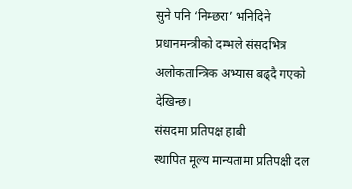सुने पनि ‘निम्छरा’ भनिदिने प्रधानमन्त्रीको दम्भले संसदभित्र अलोकतान्त्रिक अभ्यास बढ्दै गएको देखिन्छ।
संसदमा प्रतिपक्ष हाबी
स्थापित मूल्य मान्यतामा प्रतिपक्षी दल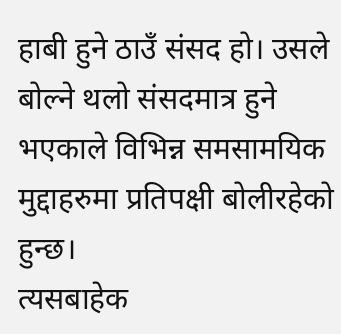हाबी हुने ठाउँ संसद हो। उसले बोल्ने थलो संसदमात्र हुने भएकाले विभिन्न समसामयिक मुद्दाहरुमा प्रतिपक्षी बोलीरहेको हुन्छ।
त्यसबाहेक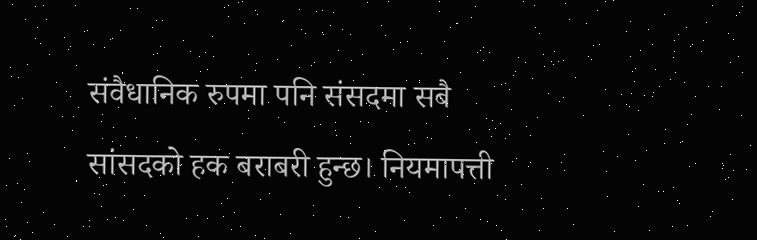संवैधानिक रुपमा पनि संसदमा सबै सांसदको हक बराबरी हुन्छ। नियमापत्ती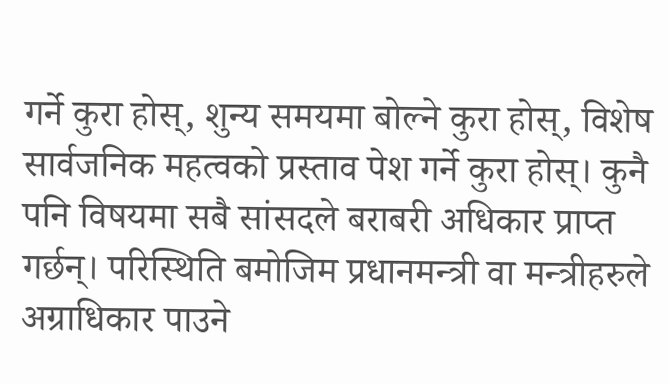गर्ने कुरा होस्, शुन्य समयमा बोल्ने कुरा होस्, विशेष सार्वजनिक महत्वको प्रस्ताव पेश गर्ने कुरा होस्। कुनै पनि विषयमा सबै सांसदले बराबरी अधिकार प्राप्त गर्छन्। परिस्थिति बमोजिम प्रधानमन्त्री वा मन्त्रीहरुले अग्राधिकार पाउने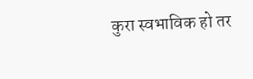कुरा स्वभाविक हो तर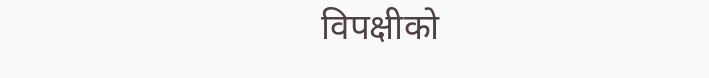विपक्षीको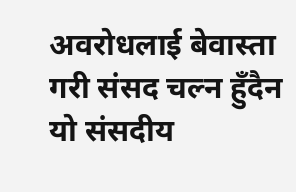अवरोधलाई बेवास्ता गरी संसद चल्न हुँदैन यो संसदीय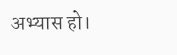अभ्यास हो।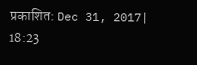प्रकाशित: Dec 31, 2017| 18:23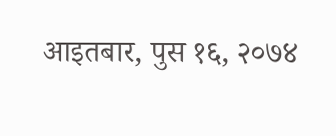आइतबार, पुस १६, २०७४